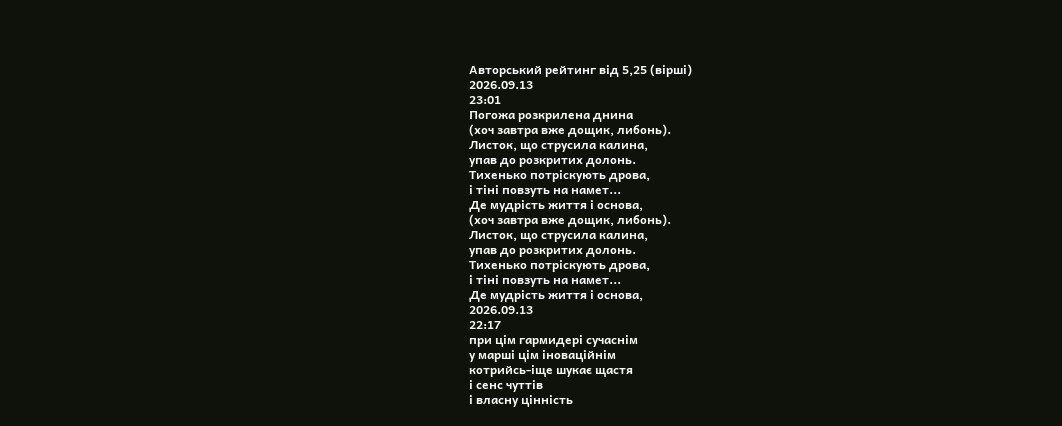Авторський рейтинг від 5,25 (вірші)
2026.09.13
23:01
Погожа розкрилена днина
(хоч завтра вже дощик, либонь).
Листок, що струсила калина,
упав до розкритих долонь.
Тихенько потріскують дрова,
і тіні повзуть на намет...
Де мудрість життя і основа,
(хоч завтра вже дощик, либонь).
Листок, що струсила калина,
упав до розкритих долонь.
Тихенько потріскують дрова,
і тіні повзуть на намет...
Де мудрість життя і основа,
2026.09.13
22:17
при цім гармидері сучаснім
у марші цім іноваційнім
котрийсь-іще шукає щастя
і сенс чуттів
і власну цінність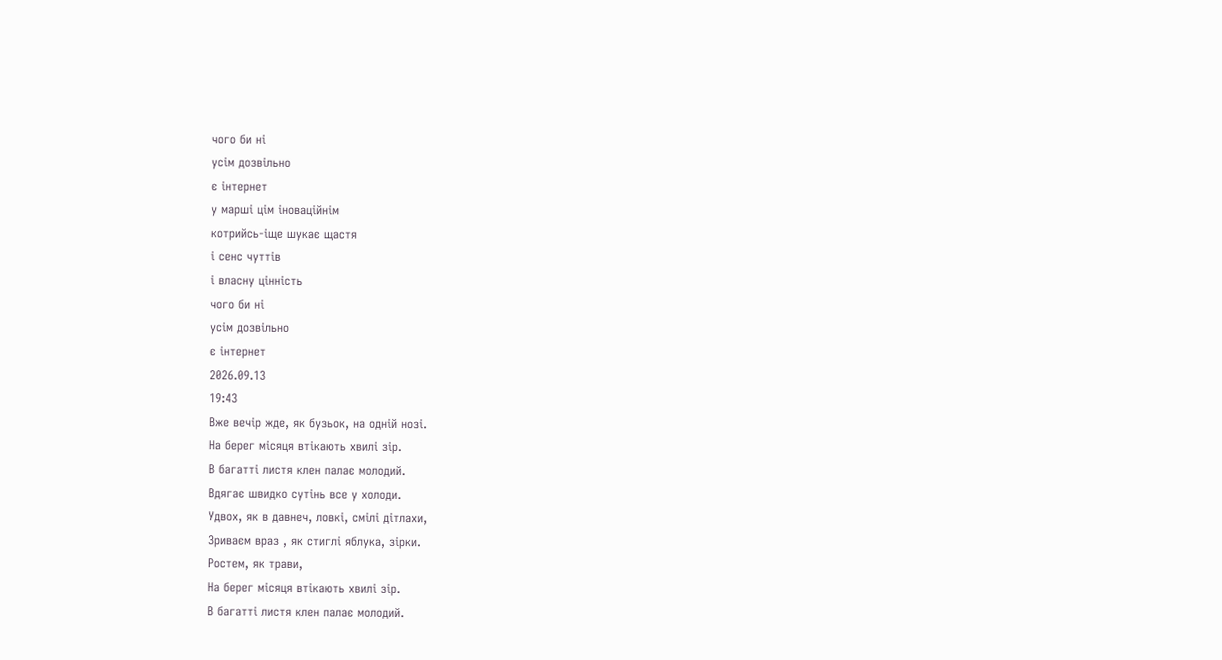чого би ні
усім дозвільно
є інтернет
у марші цім іноваційнім
котрийсь-іще шукає щастя
і сенс чуттів
і власну цінність
чого би ні
усім дозвільно
є інтернет
2026.09.13
19:43
Вже вечір жде, як бузьок, на одній нозі.
На берег місяця втікають хвилі зір.
В багатті листя клен палає молодий.
Вдягає швидко сутінь все у холоди.
Удвох, як в давнеч, ловкі, смілі дітлахи,
Зриваєм враз , як стиглі яблука, зірки.
Ростем, як трави,
На берег місяця втікають хвилі зір.
В багатті листя клен палає молодий.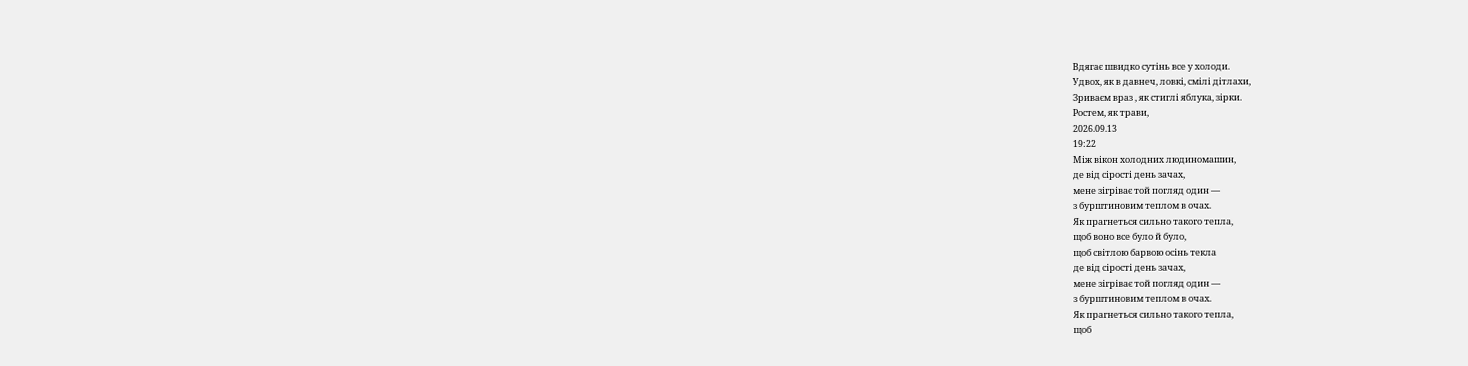Вдягає швидко сутінь все у холоди.
Удвох, як в давнеч, ловкі, смілі дітлахи,
Зриваєм враз , як стиглі яблука, зірки.
Ростем, як трави,
2026.09.13
19:22
Між вікон холодних людиномашин,
де від сірості день зачах,
мене зігріває той погляд один —
з бурштиновим теплом в очах.
Як прагнеться сильно такого тепла,
щоб воно все було й було,
щоб світлою барвою осінь текла
де від сірості день зачах,
мене зігріває той погляд один —
з бурштиновим теплом в очах.
Як прагнеться сильно такого тепла,
щоб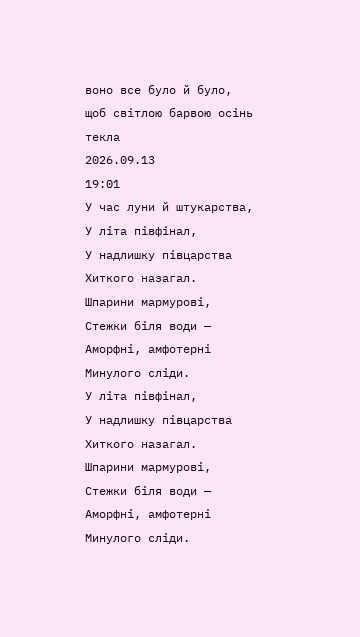воно все було й було,
щоб світлою барвою осінь текла
2026.09.13
19:01
У час луни й штукарства,
У літа півфінал,
У надлишку півцарства
Хиткого назагал.
Шпарини мармурові,
Стежки біля води —
Аморфні, амфотерні
Минулого сліди.
У літа півфінал,
У надлишку півцарства
Хиткого назагал.
Шпарини мармурові,
Стежки біля води —
Аморфні, амфотерні
Минулого сліди.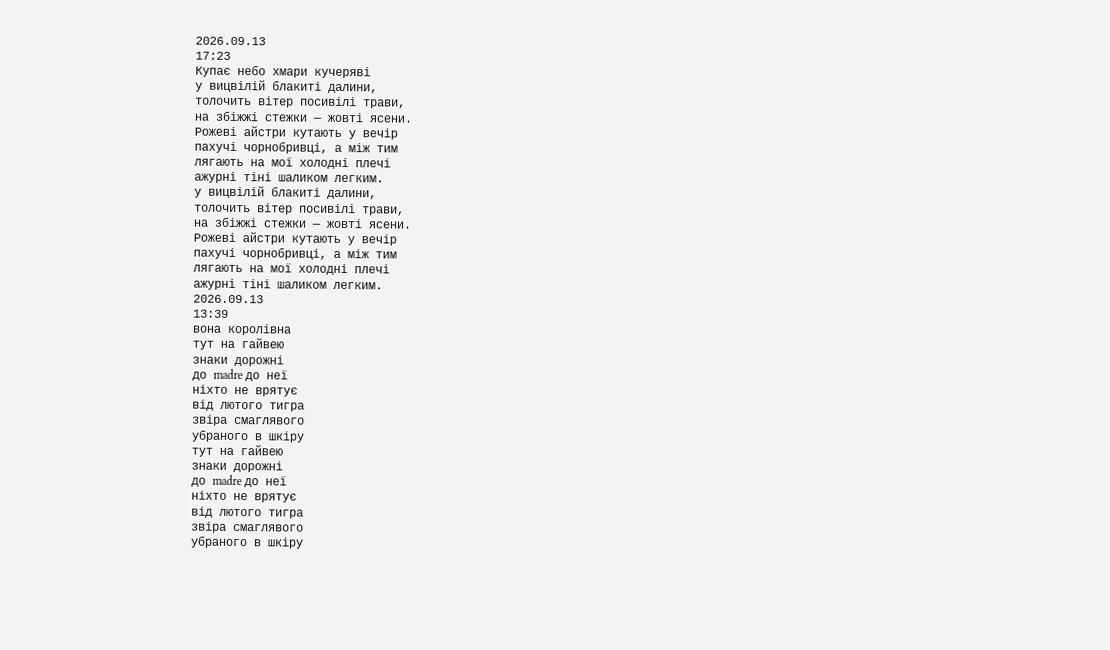2026.09.13
17:23
Купає небо хмари кучеряві
у вицвілій блакиті далини,
толочить вітер посивілі трави,
на збіжжі стежки — жовті ясени.
Рожеві айстри кутають у вечір
пахучі чорнобривці, а між тим
лягають на мої холодні плечі
ажурні тіні шаликом легким.
у вицвілій блакиті далини,
толочить вітер посивілі трави,
на збіжжі стежки — жовті ясени.
Рожеві айстри кутають у вечір
пахучі чорнобривці, а між тим
лягають на мої холодні плечі
ажурні тіні шаликом легким.
2026.09.13
13:39
вона королівна
тут на гайвею
знаки дорожні
до madre до неї
ніхто не врятує
від лютого тигра
звіра смаглявого
убраного в шкіру
тут на гайвею
знаки дорожні
до madre до неї
ніхто не врятує
від лютого тигра
звіра смаглявого
убраного в шкіру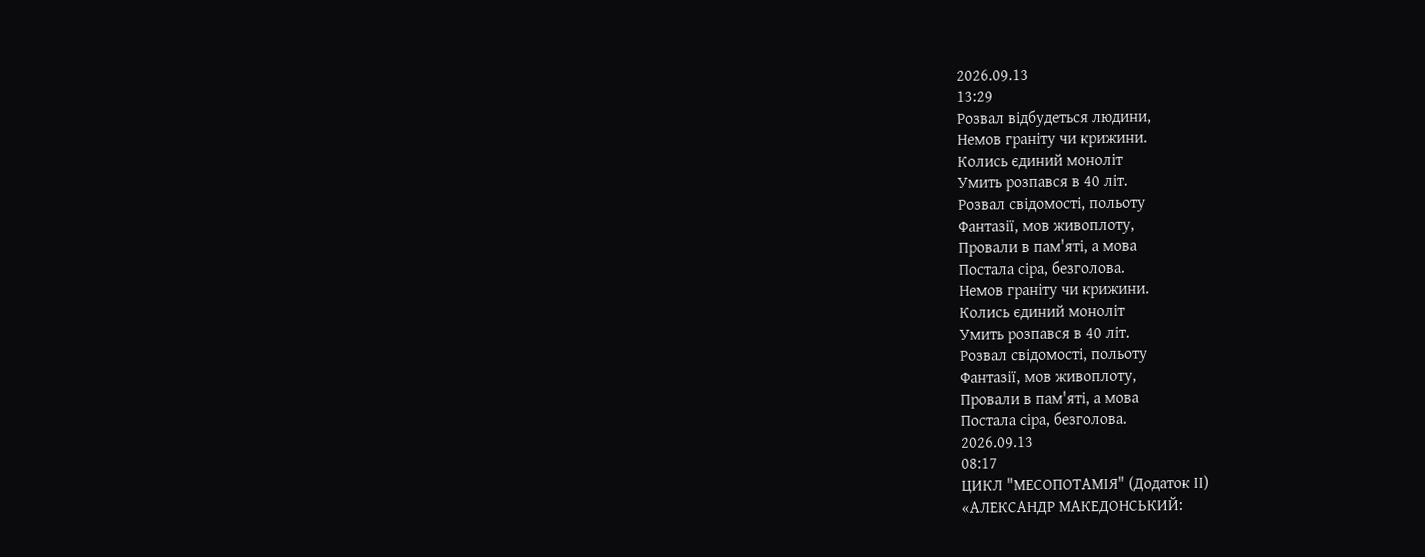2026.09.13
13:29
Розвал відбудеться людини,
Немов граніту чи крижини.
Колись єдиний моноліт
Умить розпався в 40 літ.
Розвал свідомості, польоту
Фантазії, мов живоплоту,
Провали в пам'яті, а мова
Постала сіра, безголова.
Немов граніту чи крижини.
Колись єдиний моноліт
Умить розпався в 40 літ.
Розвал свідомості, польоту
Фантазії, мов живоплоту,
Провали в пам'яті, а мова
Постала сіра, безголова.
2026.09.13
08:17
ЦИКЛ "МЕСОПОТАМІЯ" (Додаток ІІ)
«АЛЕКСАНДР МАКЕДОНСЬКИЙ: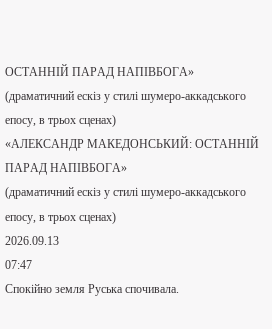ОСТАННІЙ ПАРАД НАПІВБОГА»
(драматичний ескіз у стилі шумеро-аккадського епосу, в трьох сценах)
«АЛЕКСАНДР МАКЕДОНСЬКИЙ: ОСТАННІЙ ПАРАД НАПІВБОГА»
(драматичний ескіз у стилі шумеро-аккадського епосу, в трьох сценах)
2026.09.13
07:47
Спокійно земля Руська спочивала.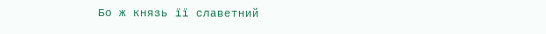Бо ж князь її славетний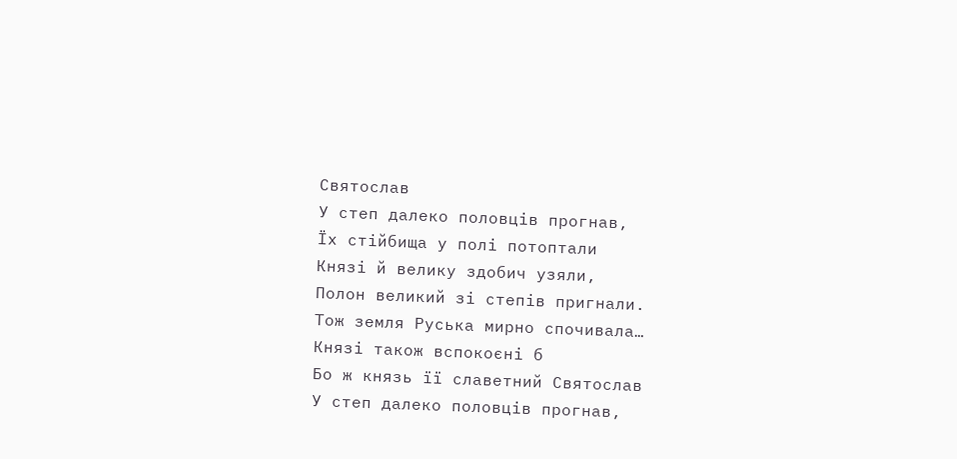Святослав
У степ далеко половців прогнав,
Їх стійбища у полі потоптали
Князі й велику здобич узяли,
Полон великий зі степів пригнали.
Тож земля Руська мирно спочивала…
Князі також вспокоєні б
Бо ж князь її славетний Святослав
У степ далеко половців прогнав,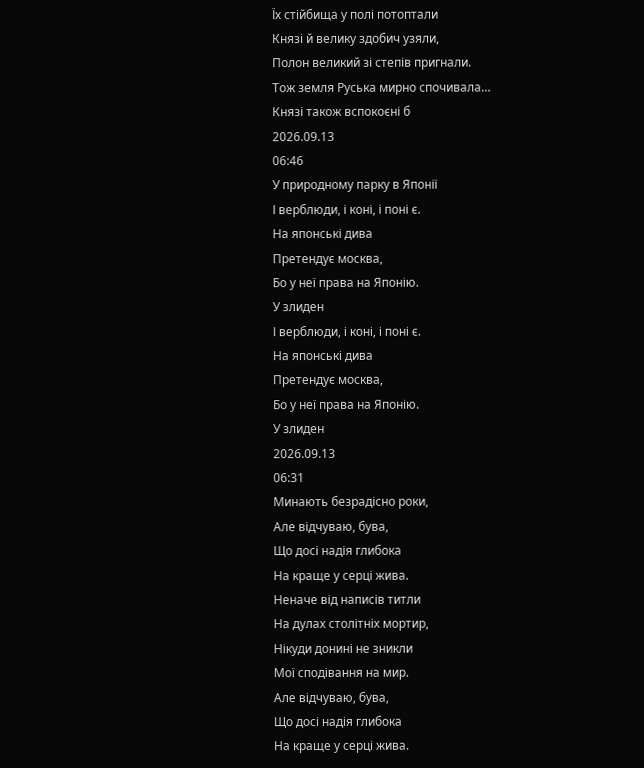Їх стійбища у полі потоптали
Князі й велику здобич узяли,
Полон великий зі степів пригнали.
Тож земля Руська мирно спочивала…
Князі також вспокоєні б
2026.09.13
06:46
У природному парку в Японії
І верблюди, і коні, і поні є.
На японські дива
Претендує москва,
Бо у неї права на Японію.
У злиден
І верблюди, і коні, і поні є.
На японські дива
Претендує москва,
Бо у неї права на Японію.
У злиден
2026.09.13
06:31
Минають безрадісно роки,
Але відчуваю, бува,
Що досі надія глибока
На краще у серці жива.
Неначе від написів титли
На дулах столітніх мортир,
Нікуди донині не зникли
Мої сподівання на мир.
Але відчуваю, бува,
Що досі надія глибока
На краще у серці жива.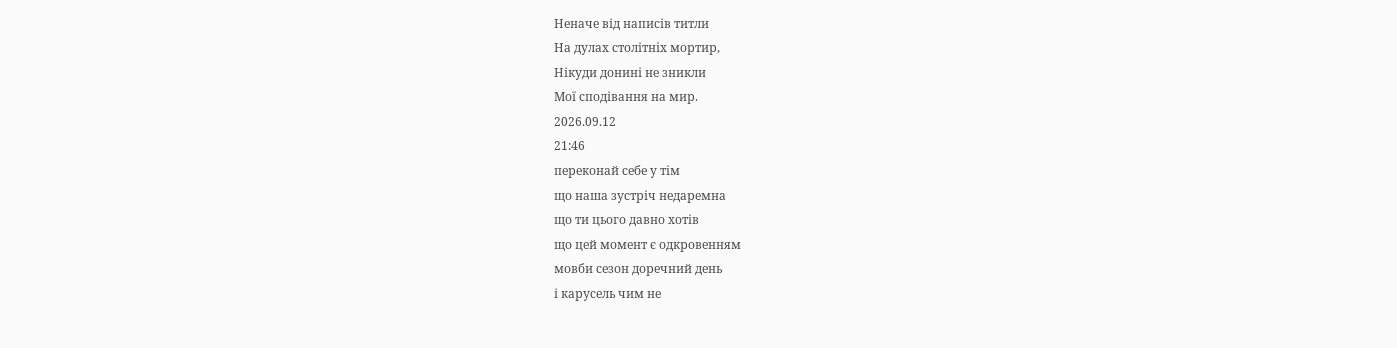Неначе від написів титли
На дулах столітніх мортир,
Нікуди донині не зникли
Мої сподівання на мир.
2026.09.12
21:46
переконай себе у тім
що наша зустріч недаремна
що ти цього давно хотів
що цей момент є одкровенням
мовби сезон доречний день
і карусель чим не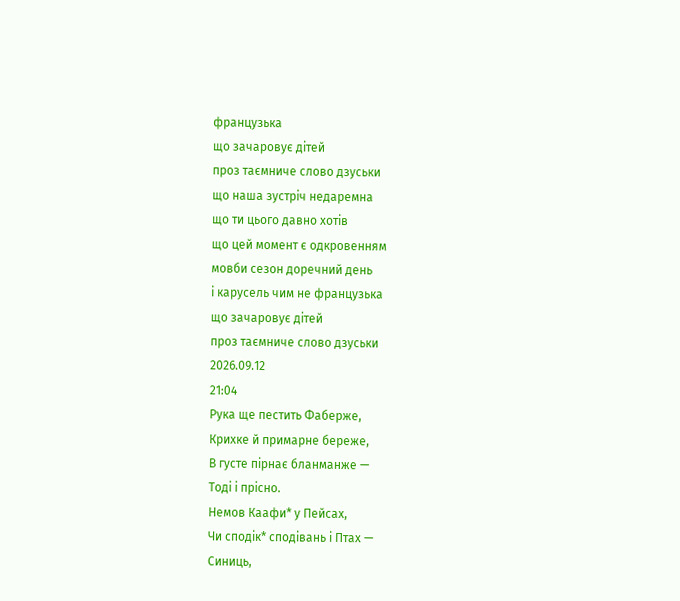французька
що зачаровує дітей
проз таємниче слово дзуськи
що наша зустріч недаремна
що ти цього давно хотів
що цей момент є одкровенням
мовби сезон доречний день
і карусель чим не французька
що зачаровує дітей
проз таємниче слово дзуськи
2026.09.12
21:04
Рука ще пестить Фаберже,
Крихке й примарне береже,
В густе пірнає бланманже —
Тоді і прісно.
Немов Каафи* у Пейсах,
Чи сподік* сподівань і Птах —
Синиць,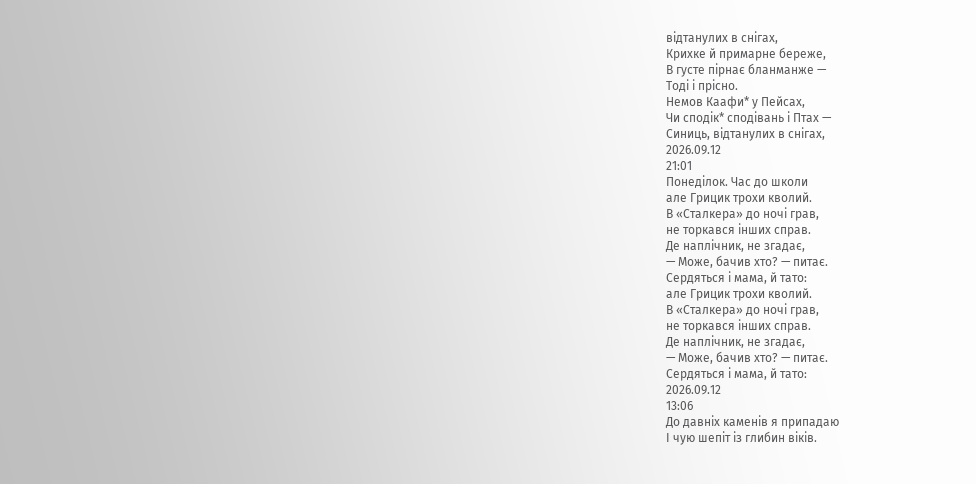відтанулих в снігах,
Крихке й примарне береже,
В густе пірнає бланманже —
Тоді і прісно.
Немов Каафи* у Пейсах,
Чи сподік* сподівань і Птах —
Синиць, відтанулих в снігах,
2026.09.12
21:01
Понеділок. Час до школи
але Грицик трохи кволий.
В «Сталкера» до ночі грав,
не торкався інших справ.
Де наплічник, не згадає,
— Може, бачив хто? — питає.
Сердяться і мама, й тато:
але Грицик трохи кволий.
В «Сталкера» до ночі грав,
не торкався інших справ.
Де наплічник, не згадає,
— Може, бачив хто? — питає.
Сердяться і мама, й тато:
2026.09.12
13:06
До давніх каменів я припадаю
І чую шепіт із глибин віків.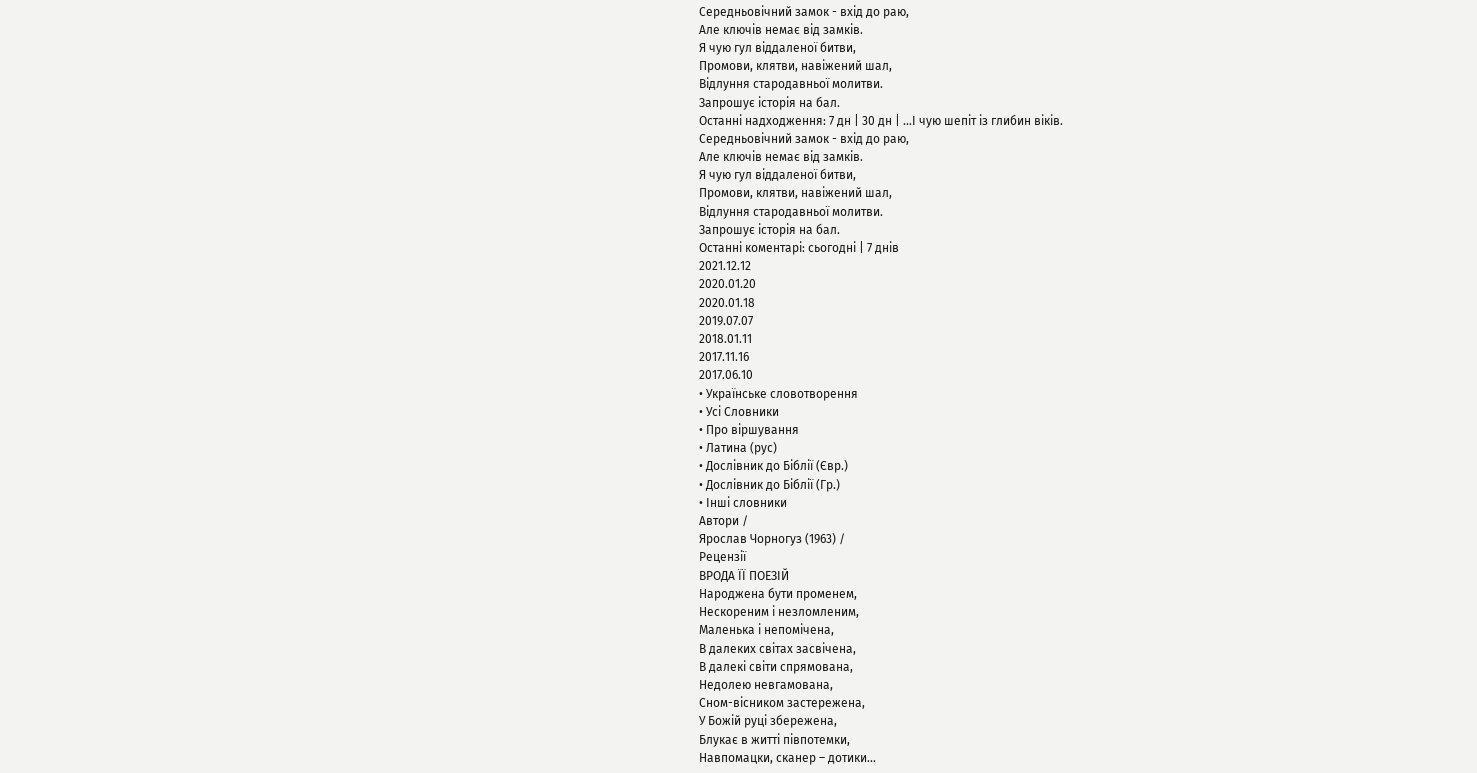Середньовічний замок - вхід до раю,
Але ключів немає від замків.
Я чую гул віддаленої битви,
Промови, клятви, навіжений шал,
Відлуння стародавньої молитви.
Запрошує історія на бал.
Останні надходження: 7 дн | 30 дн | ...І чую шепіт із глибин віків.
Середньовічний замок - вхід до раю,
Але ключів немає від замків.
Я чую гул віддаленої битви,
Промови, клятви, навіжений шал,
Відлуння стародавньої молитви.
Запрошує історія на бал.
Останні коментарі: сьогодні | 7 днів
2021.12.12
2020.01.20
2020.01.18
2019.07.07
2018.01.11
2017.11.16
2017.06.10
• Українське словотворення
• Усі Словники
• Про віршування
• Латина (рус)
• Дослівник до Біблії (Євр.)
• Дослівник до Біблії (Гр.)
• Інші словники
Автори /
Ярослав Чорногуз (1963) /
Рецензії
ВРОДА ЇЇ ПОЕЗІЙ
Народжена бути променем,
Нескореним і незломленим,
Маленька і непомічена,
В далеких світах засвічена,
В далекі світи спрямована,
Недолею невгамована,
Сном-вісником застережена,
У Божій руці збережена,
Блукає в житті півпотемки,
Навпомацки, сканер – дотики...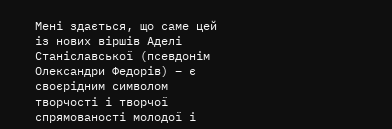Мені здається, що саме цей із нових віршів Аделі Станіславської (псевдонім Олександри Федорів) – є своєрідним символом творчості і творчої спрямованості молодої і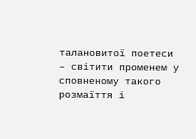талановитої поетеси – світити променем у сповненому такого розмаїття і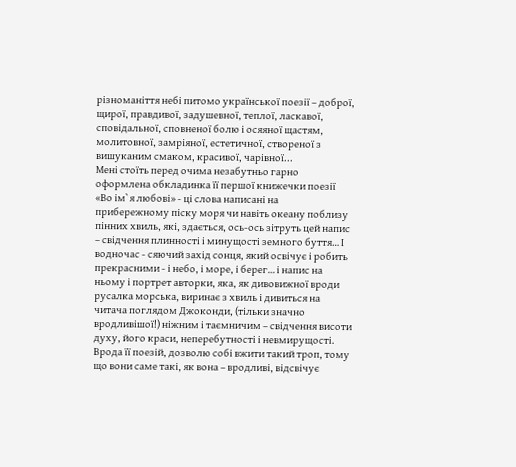різноманіття небі питомо української поезії – доброї, щирої, правдивої, задушевної, теплої, ласкавої, сповідальної, сповненої болю і осяяної щастям, молитовної, замріяної, естетичної, створеної з вишуканим смаком, красивої, чарівної...
Мені стоїть перед очима незабутньо гарно оформлена обкладинка її першої книжечки поезії «Во ім`я любові» - ці слова написані на прибережному піску моря чи навіть океану поблизу пінних хвиль, які, здається, ось-ось зітруть цей напис – свідчення плинності і минущості земного буття… І водночас - сяючий захід сонця, який освічує і робить прекрасними - і небо, і море, і берег… і напис на ньому і портрет авторки, яка, як дивовижної вроди русалка морська, виринає з хвиль і дивиться на читача поглядом Джоконди, (тільки значно вродливішої!) ніжним і таємничим – свідчення висоти духу, його краси, неперебутності і невмирущості.
Врода її поезій, дозволю собі вжити такий троп, тому що вони саме такі, як вона – вродливі, відсвічує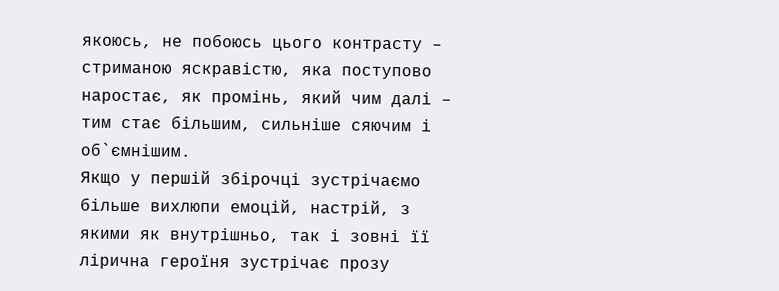якоюсь, не побоюсь цього контрасту – стриманою яскравістю, яка поступово наростає, як промінь, який чим далі – тим стає більшим, сильніше сяючим і об`ємнішим.
Якщо у першій збірочці зустрічаємо більше вихлюпи емоцій, настрій, з якими як внутрішньо, так і зовні її лірична героїня зустрічає прозу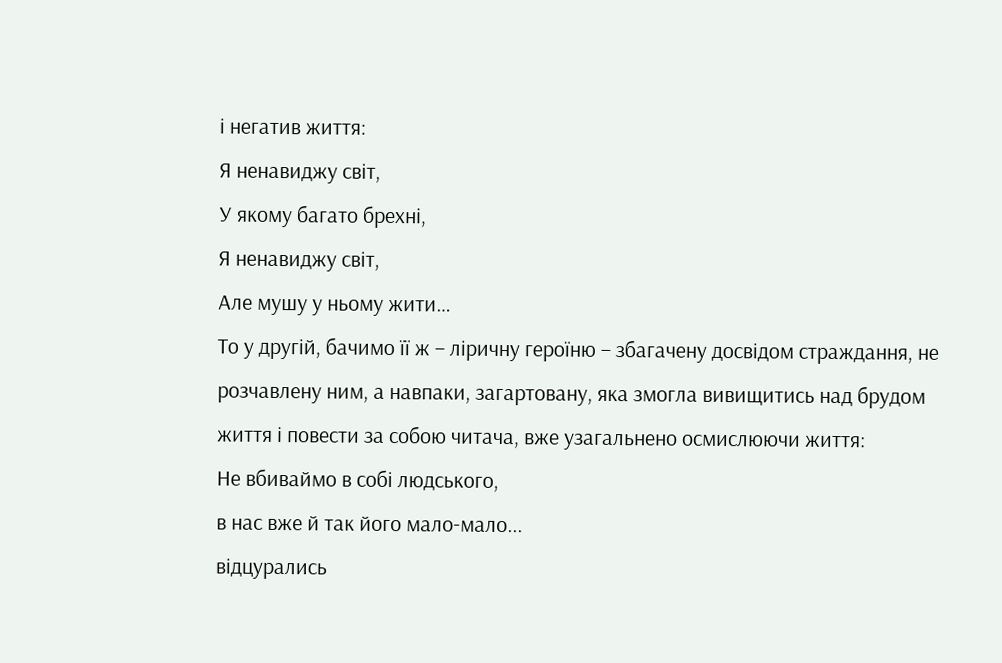і негатив життя:
Я ненавиджу світ,
У якому багато брехні,
Я ненавиджу світ,
Але мушу у ньому жити…
То у другій, бачимо її ж – ліричну героїню – збагачену досвідом страждання, не розчавлену ним, а навпаки, загартовану, яка змогла вивищитись над брудом життя і повести за собою читача, вже узагальнено осмислюючи життя:
Не вбиваймо в собі людського,
в нас вже й так його мало-мало...
відцурались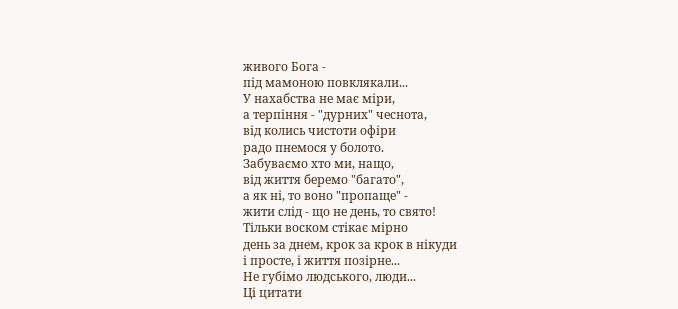живого Бога -
під мамоною повклякали...
У нахабства не має міри,
а терпіння - "дурних" чеснота,
від колись чистоти офіри
радо пнемося у болото.
Забуваємо хто ми, нащо,
від життя беремо "багато",
а як ні, то воно "пропаще" -
жити слід - що не день, то свято!
Тільки воском стікає мірно
день за днем, крок за крок в нікуди
і просте, і життя позірне...
Не губімо людського, люди...
Ці цитати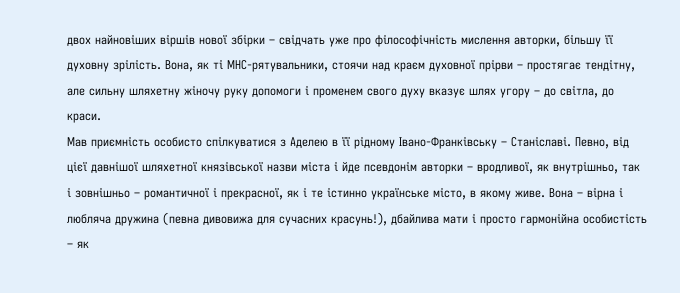двох найновіших віршів нової збірки – свідчать уже про філософічність мислення авторки, більшу її духовну зрілість. Вона, як ті МНС-рятувальники, стоячи над краєм духовної прірви – простягає тендітну, але сильну шляхетну жіночу руку допомоги і променем свого духу вказує шлях угору – до світла, до краси.
Мав приємність особисто спілкуватися з Аделею в її рідному Івано-Франківську – Станіславі. Певно, від цієї давнішої шляхетної князівської назви міста і йде псевдонім авторки – вродливої, як внутрішньо, так і зовнішньо – романтичної і прекрасної, як і те істинно українське місто, в якому живе. Вона – вірна і любляча дружина (певна дивовижа для сучасних красунь!), дбайлива мати і просто гармонійна особистість – як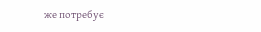же потребує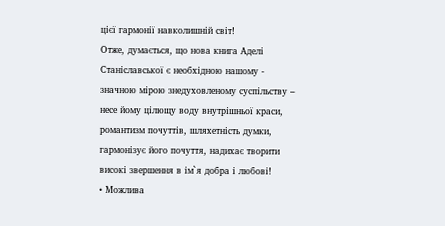цієї гармонії навколишній світ!
Отже, думається, що нова книга Аделі Станіславської є необхідною нашому - значною мірою знедуховленому суспільству – несе йому цілющу воду внутрішньої краси, романтизм почуттів, шляхетність думки, гармонізує його почуття, надихає творити високі звершення в ім`я добра і любові!
• Можлива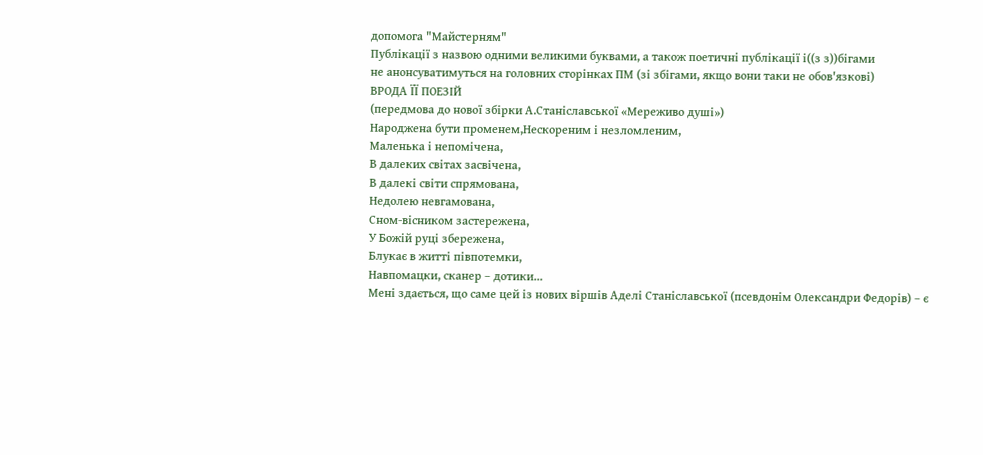допомога "Майстерням"
Публікації з назвою одними великими буквами, а також поетичні публікації і((з з))бігами
не анонсуватимуться на головних сторінках ПМ (зі збігами, якщо вони таки не обов'язкові)
ВРОДА ЇЇ ПОЕЗІЙ
(передмова до нової збірки А.Станіславської «Мереживо душі»)
Народжена бути променем,Нескореним і незломленим,
Маленька і непомічена,
В далеких світах засвічена,
В далекі світи спрямована,
Недолею невгамована,
Сном-вісником застережена,
У Божій руці збережена,
Блукає в житті півпотемки,
Навпомацки, сканер – дотики...
Мені здається, що саме цей із нових віршів Аделі Станіславської (псевдонім Олександри Федорів) – є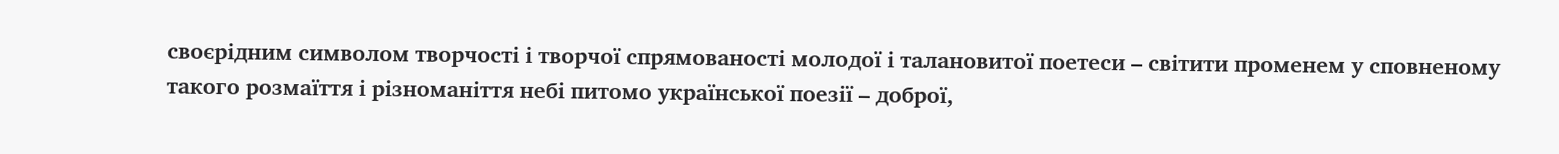своєрідним символом творчості і творчої спрямованості молодої і талановитої поетеси – світити променем у сповненому такого розмаїття і різноманіття небі питомо української поезії – доброї,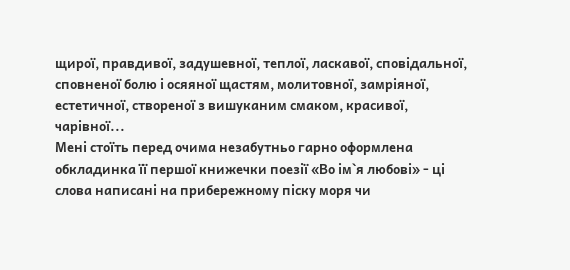щирої, правдивої, задушевної, теплої, ласкавої, сповідальної, сповненої болю і осяяної щастям, молитовної, замріяної, естетичної, створеної з вишуканим смаком, красивої, чарівної...
Мені стоїть перед очима незабутньо гарно оформлена обкладинка її першої книжечки поезії «Во ім`я любові» - ці слова написані на прибережному піску моря чи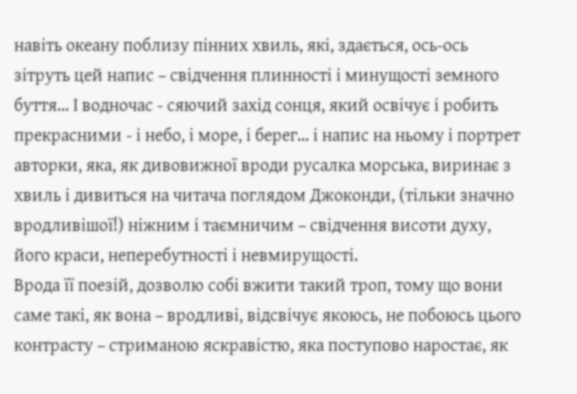навіть океану поблизу пінних хвиль, які, здається, ось-ось зітруть цей напис – свідчення плинності і минущості земного буття… І водночас - сяючий захід сонця, який освічує і робить прекрасними - і небо, і море, і берег… і напис на ньому і портрет авторки, яка, як дивовижної вроди русалка морська, виринає з хвиль і дивиться на читача поглядом Джоконди, (тільки значно вродливішої!) ніжним і таємничим – свідчення висоти духу, його краси, неперебутності і невмирущості.
Врода її поезій, дозволю собі вжити такий троп, тому що вони саме такі, як вона – вродливі, відсвічує якоюсь, не побоюсь цього контрасту – стриманою яскравістю, яка поступово наростає, як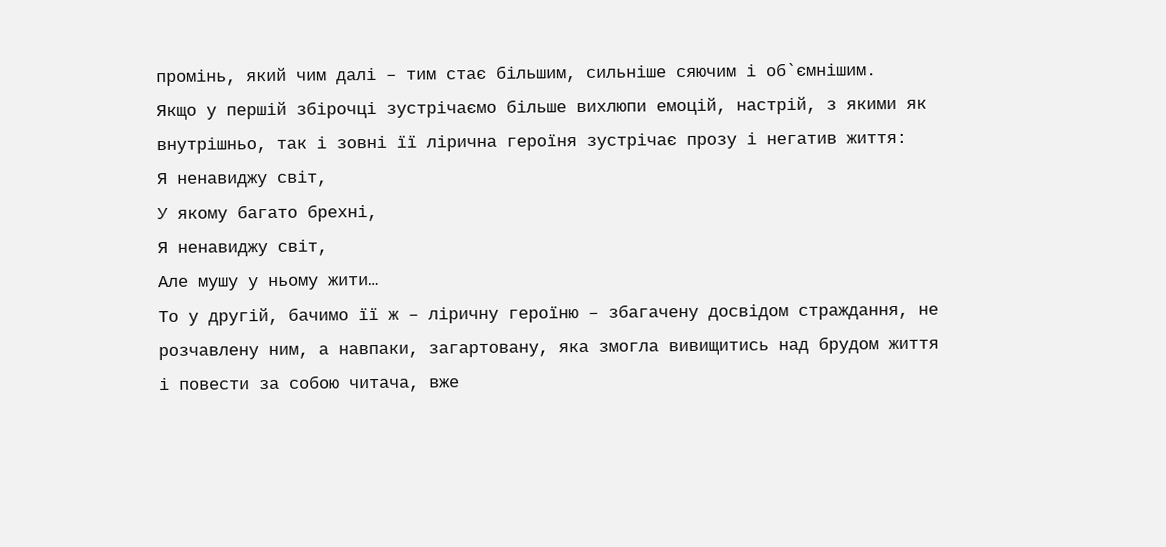промінь, який чим далі – тим стає більшим, сильніше сяючим і об`ємнішим.
Якщо у першій збірочці зустрічаємо більше вихлюпи емоцій, настрій, з якими як внутрішньо, так і зовні її лірична героїня зустрічає прозу і негатив життя:
Я ненавиджу світ,
У якому багато брехні,
Я ненавиджу світ,
Але мушу у ньому жити…
То у другій, бачимо її ж – ліричну героїню – збагачену досвідом страждання, не розчавлену ним, а навпаки, загартовану, яка змогла вивищитись над брудом життя і повести за собою читача, вже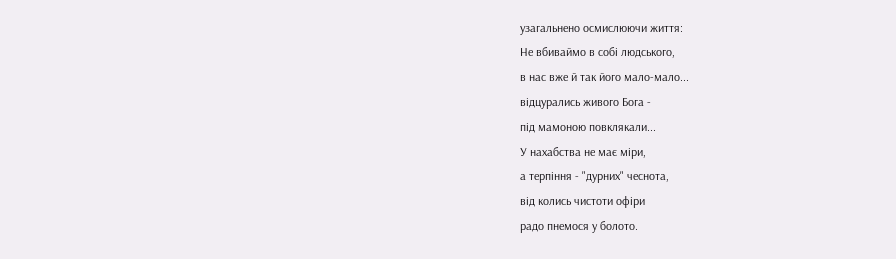узагальнено осмислюючи життя:
Не вбиваймо в собі людського,
в нас вже й так його мало-мало...
відцурались живого Бога -
під мамоною повклякали...
У нахабства не має міри,
а терпіння - "дурних" чеснота,
від колись чистоти офіри
радо пнемося у болото.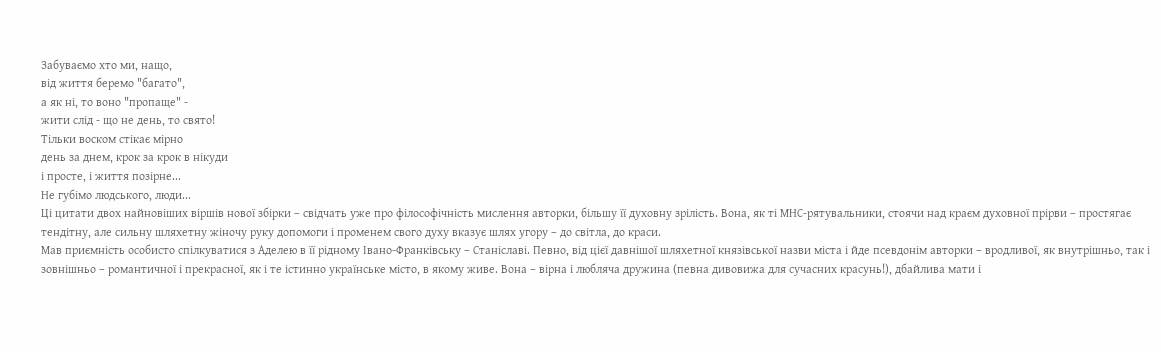Забуваємо хто ми, нащо,
від життя беремо "багато",
а як ні, то воно "пропаще" -
жити слід - що не день, то свято!
Тільки воском стікає мірно
день за днем, крок за крок в нікуди
і просте, і життя позірне...
Не губімо людського, люди...
Ці цитати двох найновіших віршів нової збірки – свідчать уже про філософічність мислення авторки, більшу її духовну зрілість. Вона, як ті МНС-рятувальники, стоячи над краєм духовної прірви – простягає тендітну, але сильну шляхетну жіночу руку допомоги і променем свого духу вказує шлях угору – до світла, до краси.
Мав приємність особисто спілкуватися з Аделею в її рідному Івано-Франківську – Станіславі. Певно, від цієї давнішої шляхетної князівської назви міста і йде псевдонім авторки – вродливої, як внутрішньо, так і зовнішньо – романтичної і прекрасної, як і те істинно українське місто, в якому живе. Вона – вірна і любляча дружина (певна дивовижа для сучасних красунь!), дбайлива мати і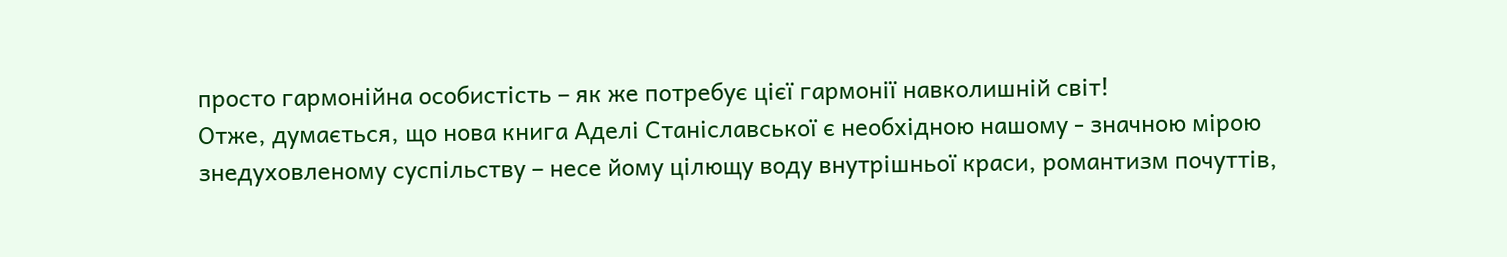просто гармонійна особистість – як же потребує цієї гармонії навколишній світ!
Отже, думається, що нова книга Аделі Станіславської є необхідною нашому - значною мірою знедуховленому суспільству – несе йому цілющу воду внутрішньої краси, романтизм почуттів,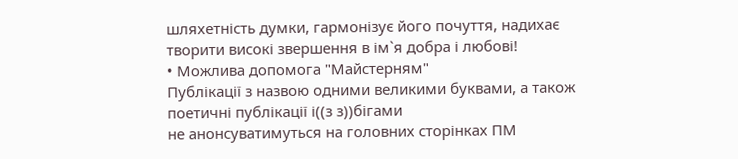шляхетність думки, гармонізує його почуття, надихає творити високі звершення в ім`я добра і любові!
• Можлива допомога "Майстерням"
Публікації з назвою одними великими буквами, а також поетичні публікації і((з з))бігами
не анонсуватимуться на головних сторінках ПМ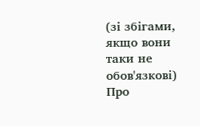(зі збігами, якщо вони таки не обов'язкові)
Про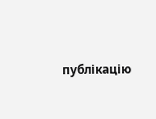публікацію